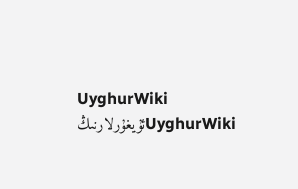UyghurWiki
UyghurWikiئۇيغۇرلارنىڭ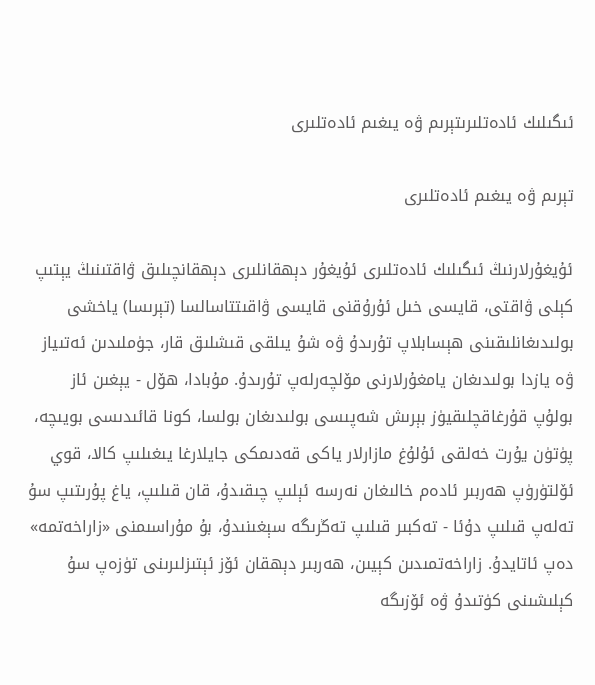ئىگىلىك ئادەتلىرىتېرىم ۋە يىغىم ئادەتلىرى

تېرىم ۋە يىغىم ئادەتلىرى

ئۇيغۇرلارنىڭ ئىگىلىك ئادەتلىرى ئۇيغۇر دېھقانلىرى دېھقانچىلىق ۋاقتىنىڭ يېتىپ كېلى ۋاقتى، قايسى خىل ئۇرۇقنى قايسى ۋاقىتتاسالسا (تېرىسا) ياخشى بولىدىغانلىقىنى ھېسابلاپ تۇرىدۇ ۋە شۇ يىلقى قىشلىق قار، جۈملىدىن ئەتىياز ۋە يازدا بولىدىغان يامغۇرلارنى مۆلچەرلەپ تۇرىدۇ. مۇبادا، ھۆل - يېغىن ئاز بولۇپ قۇرغاقچلىقيۈز بېرىش شەپىسى بولىدىغان بولسا، كونا قائىدىسى بويىچە، پۈتۈن يۇرت خەلقى ئۇلۇغ مازارلار ياكى قەدىمكى جايلارغا يىغىلىپ كالا، قوي ئۆلتۈرۈپ ھەربىر ئادەم خالىغان نەرسە ئېلىپ چىقىدۇ، قان قىلىپ، ياغ پۇرىتىپ سۇ تەلەپ قىلىپ دۇئا - تەكبىر قىلىپ تەڭرىگە سېغىنىدۇ، بۇ مۇراسىمنى «زاراخەتمە» دەپ ئاتايدۇ. زاراخەتمىدىن كېيىن، ھەربىر دېھقان ئۆز ئېتىزلىرىنى تۈزەپ سۇ كېلىشىنى كۈتىدۇ ۋە ئۆزىگە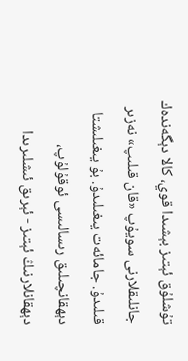تۇشلۇق ئېتىز بېشىدا قوي، كالا دېگەندەك جانلىقلارنى سويۇپ «قان قىلىپ» نەزىر قىلىدۇ. جامائەت يىغىلىدۇ. بۇ يىغىلىشتا دېھقانچىلىق رىسالىسى ئوقۇلۇپ، دېھقانلارنىڭ ئېتىز - ئېرىق ئىشلىرىدا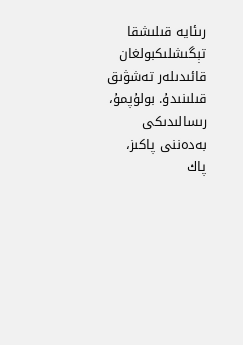رىئايە قىلىشقا تېگىشلىكبولغان قائىدىلەر تەشۋىق قىلىنىدۇ. بولۇپمۇ، رىسالىدىكى بەدەننى پاكىز، پاك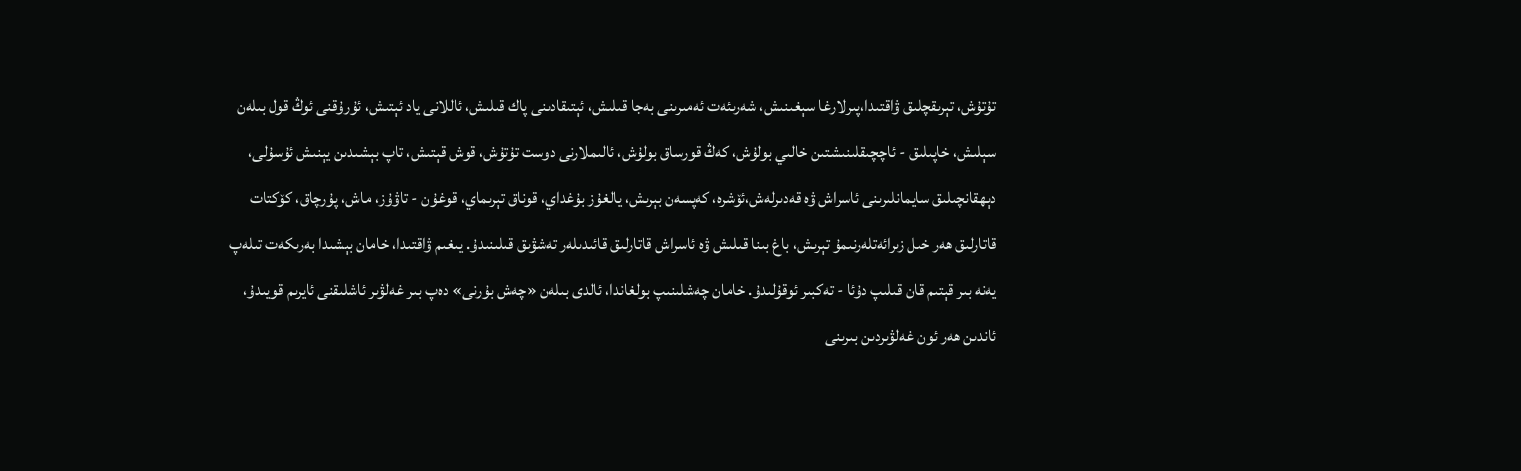تۇتۇش، تېرىقچلىق ۋاقتىدا،پىرلارغا سېغىنىش، شەرىئەت ئەمىرىنى بەجا قىلىش، ئېتىقادىنى پاك قىلىش، ئاللانى ياد ئېتىش، ئۇرۇقنى ئوڭ قول بىلەن سېلىش، خاپىلىق - ئاچچىقلىنىشتىن خالىي بولۇش، كەڭ قورساق بولۇش، ئالىملارنى دوست تۇتۇش، قوش قېتىش، تاپ بېشىدىن يېنىش ئۇسۇلى، دېھقانچىلىق سايمانلىرىنى ئاسراش ۋە قەدىرلەش،ئۆشرە، كەپسەن بېرىش، يالغۇز بۇغداي، قوناق تېرىماي، قوغۇن - تاۋۇز، ماش، پۇرچاق، كۆكتات قاتارلىق ھەر خىل زىرائەتلەرنىمۇ تېرىش، باغ بىنا قىلىش ۋە ئاسراش قاتارلىق قائىدىلەر تەشۋىق قىلىنىدۇ. يىغىم ۋاقتىدا، خامان بېشىدا بەرىكەت تىلەپ يەنە بىر قېتىم قان قىلىپ دۇئا - تەكبىر ئوقۇلىدۇ. خامان چەشلىنىپ بولغاندا، ئالدى بىلەن «چەش بۇرنى» دەپ بىر غەلۋىر ئاشلىقنى ئايرىم قويىدۇ، ئاندىن ھەر ئون غەلۋىردىن بىرىنى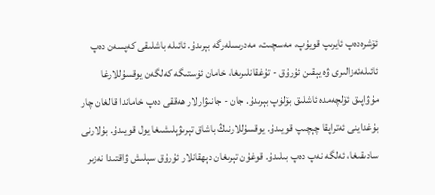ئۆشرەدەپ ئايرىپ قويۇپ، مەسچىت، مەدرىسلەرگە بېرىدۇ. ئائىلە باشلىقى كەپسەن دەپ ئائىلەئەزالىرى ۋە يېقىن ئۇرۇق - تۇغقانلىرىغا، خامان ئۈستىگە كەلگەن يوقسۇللارغا مۇۋاپىق ئۆلچەمدە ئاشلىق بۆلۈپ بېرىدۇ. جان - جانىۋارلار ھەققى دەپ خاماندا قالغان چار بۇغداينى ئەتراپقا چېچىپ قويىدۇ. يوقسۇللارنىڭ باشاق تېرىۋېلىشىغا يول قويىدۇ. بۇلارنى سادىقىغا، ئەلگە نەپ دەپ بىلىدۇ. قوغۇن تېرىغان دېھقانلار ئۇرۇق سېلىش ۋاقتىدا نەزىر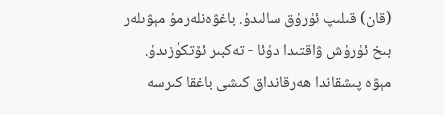(قان) قىلىپ ئۇرۇق سالىدۇ. باغۋەنلەرمۇ مېۋىلەر بىخ ئۇرۇش ۋاقتىدا دۇئا - تەكبىر ئۆتكۈزىدۇ. مېۋە پىشقاندا ھەرقانداق كىشى باغقا كىرسە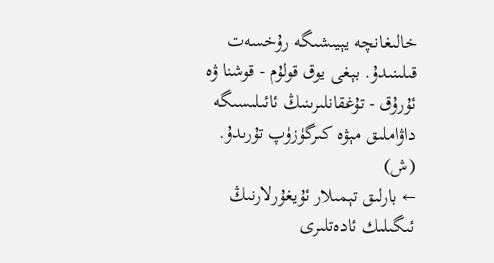خالىغانچە يېيىشىگە رۇخسەت قىلىنىدۇ. بېغى يوق قولۇم - قوشنا ۋە ئۇرۇق - تۇغقانلىرىنىڭ ئائىلىسىگە داۋاملىق مېۋە كىرگۈزۈپ تۇرىدۇ. (ش)
← بارلىق تېمىلار ئۇيغۇرلارنىڭ ئىگىلىك ئادەتلىرى